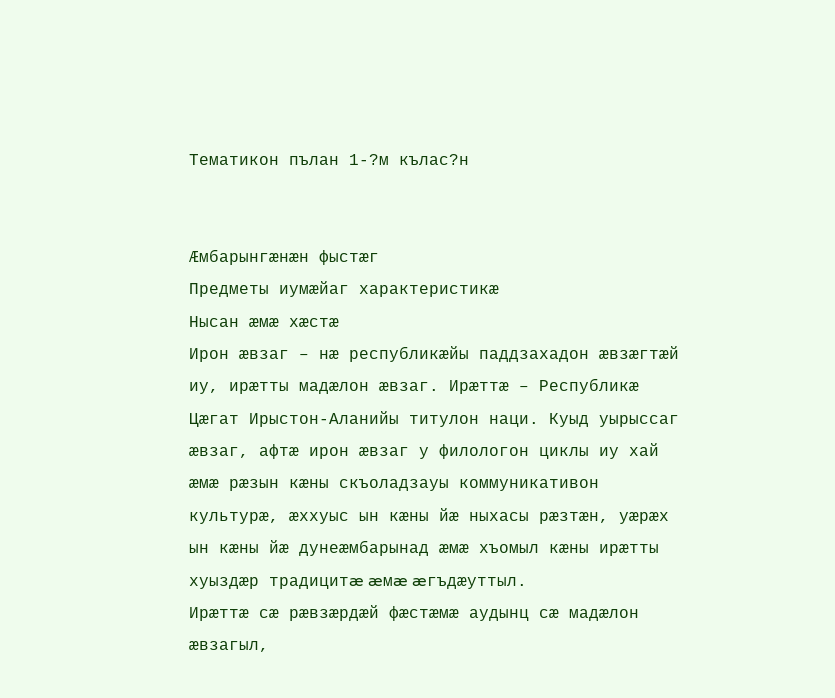Тематикон пълан 1-?м кълас?н


Æмбарынгæнæн фыстæг
Предметы иумæйаг характеристикæ
Нысан æмæ хæстæ
Ирон æвзаг – нæ республикæйы паддзахадон æвзæгтæй иу, ирæтты мадæлон æвзаг. Ирæттæ – Республикæ Цæгат Ирыстон-Аланийы титулон наци. Куыд уырыссаг æвзаг, афтæ ирон æвзаг у филологон циклы иу хай æмæ рæзын кæны скъоладзауы коммуникативон культурæ, æххуыс ын кæны йæ ныхасы рæзтæн, уæрæх ын кæны йæ дунеæмбарынад æмæ хъомыл кæны ирæтты хуыздæр традицитæ æмæ æгъдæуттыл.
Ирæттæ сæ рæвзæрдæй фæстæмæ аудынц сæ мадæлон æвзагыл,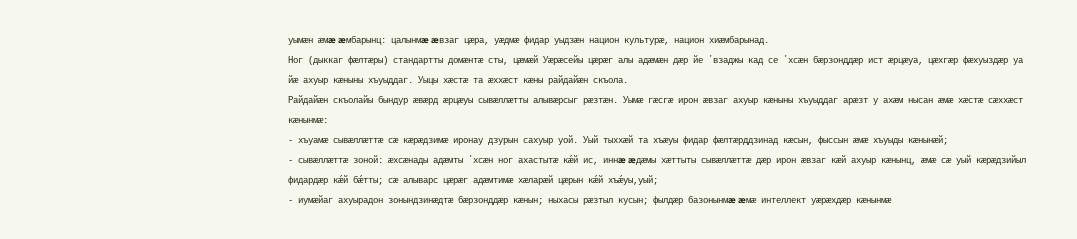уымæн æмæ æмбарынц: цалынмæ æвзаг цæра, уæдмæ фидар уыдзæн национ культурæ, национ хиæмбарынад.
Ног (дыккаг фæлтæры) стандартты домæнтæ сты, цæмæй Уæрæсейы цæрæг алы адæмæн дæр йе ΄взаджы кад се ΄хсæн бæрзонддæр ист æрцæуа, цæхгæр фæхуыздæр уа йæ ахуыр кæныны хъуыддаг. Уыцы хæстæ та æххæст кæны райдайæн скъола.
Райдайæн скъолайы бындур æвæрд æрцæуы сывæллæтты алывæрсыг рæзтæн. Уымæ гæсгæ ирон æвзаг ахуыр кæныны хъуыддаг арæзт у ахæм нысан æмæ хæстæ сæххæст кæнынмæ:
- хъуамæ сывæллæттæ сæ кæрæдзимæ иронау дзурын сахуыр уой. Уый тыххæй та хъæуы фидар фæлтæрддзинад кæсын, фыссын æмæ хъуыды кæнынæй;
- сывæллæттæ зоной: æхсæнады адæмты ΄хсæн ног ахастытæ кǽй ис, иннæ æдæмы хæттыты сывæллæттæ дæр ирон æвзаг кæй ахуыр кæнынц, æмæ сæ уый кæрæдзийыл фидардæр кǽй бǽтты; сæ алыварс цæрæг адæмтимæ хæларæй цæрын кǽй хъǽуы,уый;
- иумæйаг ахуырадон зонындзинæдтæ бæрзонддæр кæнын; ныхасы рæзтыл кусын; фылдæр базонынмæ æмæ интеллект уæрæхдæр кæнынмæ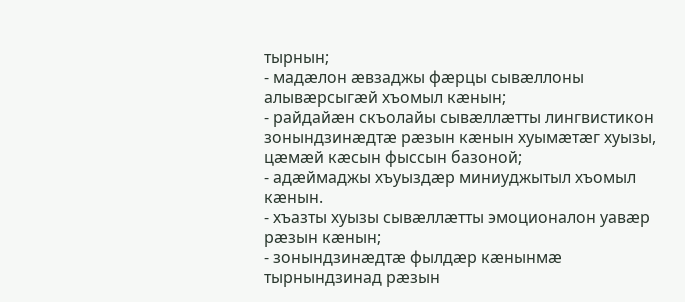тырнын;
- мадæлон æвзаджы фæрцы сывæллоны алывæрсыгæй хъомыл кæнын;
- райдайæн скъолайы сывæллæтты лингвистикон зонындзинæдтæ рæзын кæнын хуымæтæг хуызы, цæмæй кæсын фыссын базоной;
- адæймаджы хъуыздæр миниуджытыл хъомыл кæнын.
- хъазты хуызы сывæллæтты эмоционалон уавæр рæзын кæнын;
- зонындзинæдтæ фылдæр кæнынмæ тырнындзинад рæзын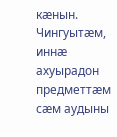кæнын. Чингуытæм, иннæ ахуырадон предметтæм сæм аудыны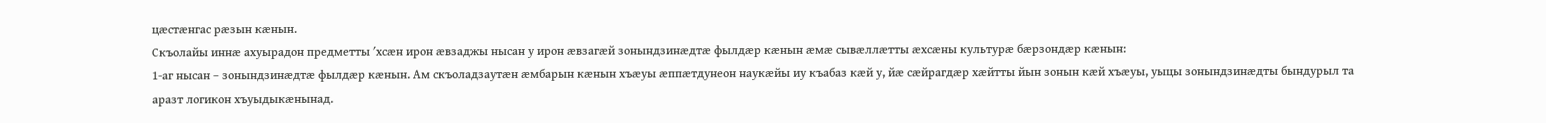цæстæнгас рæзын кæнын.
Скъолайы иннæ ахуырадон предметты ′хсæн ирон æвзаджы нысан у ирон æвзагæй зонындзинæдтæ фылдæр кæнын æмæ сывæллæтты æхсæны культурæ бæрзондæр кæнын:
1-аг нысан – зонындзинæдтæ фылдæр кæнын. Ам скъоладзаутæн æмбарын кæнын хъæуы æппæтдунеон наукæйы иу къабаз кæй у, йæ сæйрагдæр хæйтты йын зонын кæй хъæуы, уыцы зонындзинæдты бындурыл та аразт логикон хъуыдыкæнынад.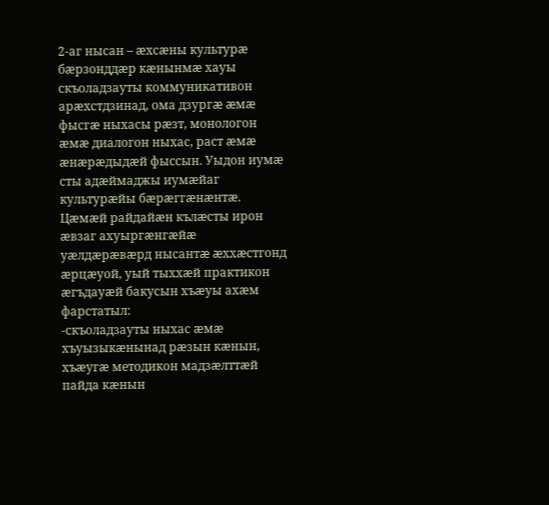2-аг нысан – æхсæны культурæ бæрзонддæр кæнынмæ хауы скъоладзауты коммуникативон арæхстдзинад, ома дзургæ æмæ фысгæ ныхасы рæзт, монологон æмæ диалогон ныхас, раст æмæ æнæрæдыдæй фыссын. Уыдон иумæ сты адæймаджы иумæйаг культурæйы бæрæггæнæнтæ.
Цæмæй райдайæн кълæсты ирон æвзаг ахуыргæнгæйæ уæлдæрæвæрд нысантæ æххæстгонд æрцæуой, уый тыххæй практикон æгъдауæй бакусын хъæуы ахæм фарстатыл:
-скъоладзауты ныхас æмæ хъуызыкæнынад рæзын кæнын, хъæугæ методикон мадзæлттæй пайда кæнын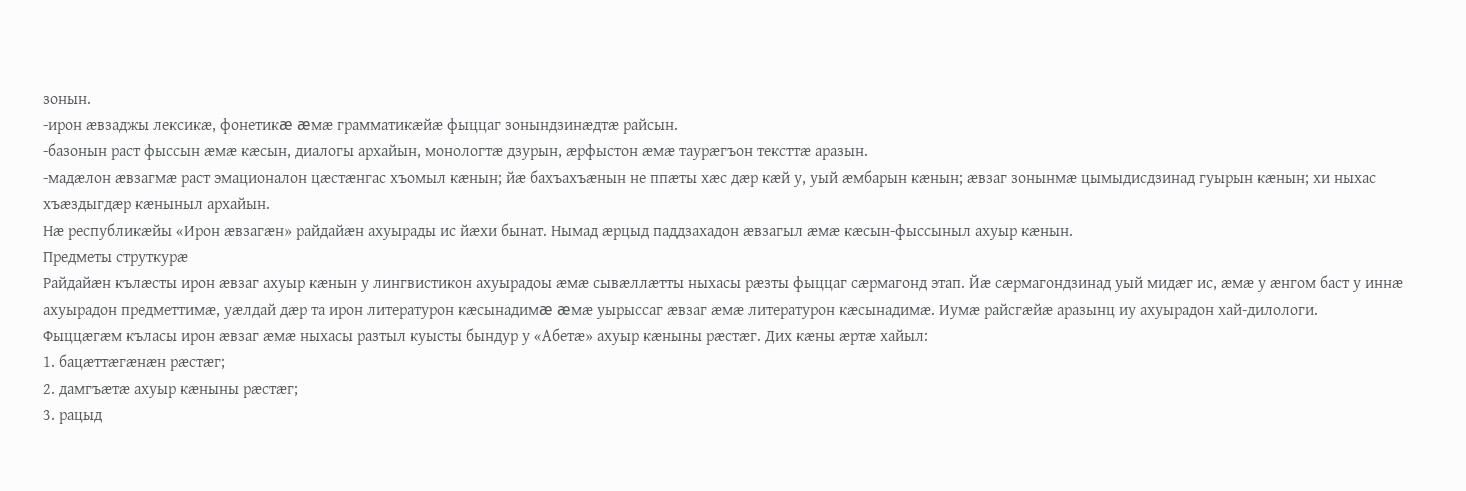зонын.
-ирон æвзаджы лексикæ, фонетикæ æмæ грамматикæйæ фыццаг зонындзинæдтæ райсын.
-базонын раст фыссын æмæ кæсын, диалогы архайын, монологтæ дзурын, æрфыстон æмæ таурæгъон тексттæ аразын.
-мадæлон æвзагмæ раст эмационалон цæстæнгас хъомыл кæнын; йæ бахъахъæнын не ппæты хæс дæр кæй у, уый æмбарын кæнын; æвзаг зонынмæ цымыдисдзинад гуырын кæнын; хи ныхас хъæздыгдæр кæныныл архайын.
Нæ республикæйы «Ирон æвзагæн» райдайæн ахуырады ис йæхи бынат. Нымад æрцыд паддзахадон æвзагыл æмæ кæсын-фыссыныл ахуыр кæнын.
Предметы струткурæ
Райдайæн кълæсты ирон æвзаг ахуыр кæнын у лингвистикон ахуырадоы æмæ сывæллæтты ныхасы рæзты фыццаг сæрмагонд этап. Йæ сæрмагондзинад уый мидæг ис, æмæ у æнгом баст у иннæ ахуырадон предметтимæ, уæлдай дæр та ирон литературон кæсынадимæ æмæ уырыссаг æвзаг æмæ литературон кæсынадимæ. Иумæ райсгæйæ аразынц иу ахуырадон хай-дилологи.
Фыццæгæм къласы ирон æвзаг æмæ ныхасы разтыл куысты бындур у «Абетæ» ахуыр кæныны рæстæг. Дих кæны æртæ хайыл:
1. бацæттæгæнæн рæстæг;
2. дамгъæтæ ахуыр кæныны рæстæг;
3. рацыд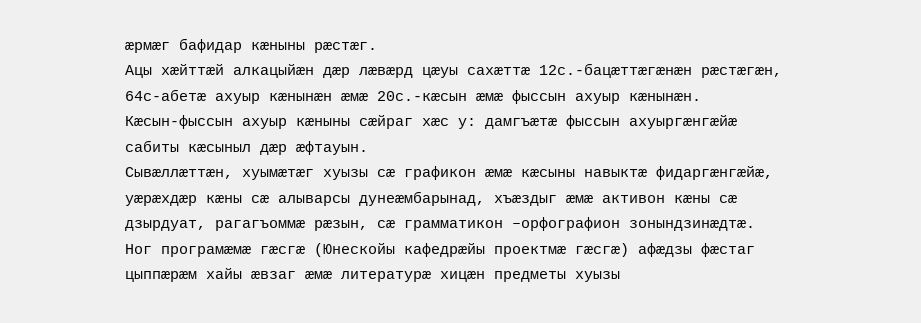æрмæг бафидар кæныны рæстæг.
Ацы хæйттæй алкацыйæн дæр лæвæрд цæуы сахæттæ 12с.-бацæттæгæнæн рæстæгæн, 64с-абетæ ахуыр кæнынæн æмæ 20с.-кæсын æмæ фыссын ахуыр кæнынæн.
Кæсын-фыссын ахуыр кæныны сæйраг хæс у: дамгъæтæ фыссын ахуыргæнгæйæ сабиты кæсыныл дæр æфтауын.
Сывæллæттæн, хуымæтæг хуызы сæ графикон æмæ кæсыны навыктæ фидаргæнгæйæ, уæрæхдæр кæны сæ алыварсы дунеæмбарынад, хъæздыг æмæ активон кæны сæ дзырдуат, рагагъоммæ рæзын, сæ грамматикон –орфографион зонындзинæдтæ.
Ног програмæмæ гæсгæ (Юнескойы кафедрæйы проектмæ гæсгæ) афæдзы фæстаг цыппæрæм хайы æвзаг æмæ литературæ хицæн предметы хуызы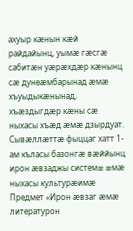ахуыр кæнын кæй райдайынц, уымæ гæсгæ сабитæн уæрæхдæр кæнынц сæ дунеæмбарынад æмæ хъуыдыкæнынад, хъæздыгдæр кæны сæ ныхасы хъæд æмæ дзырдуат.
Сывæллæттæ фыццаг хатт 1-ам къласы базонгæ вæййынц ирон æвзаджы системæ æмæ ныхасы культурæимæ
Предмет «Ирон æвзаг æмæ литературон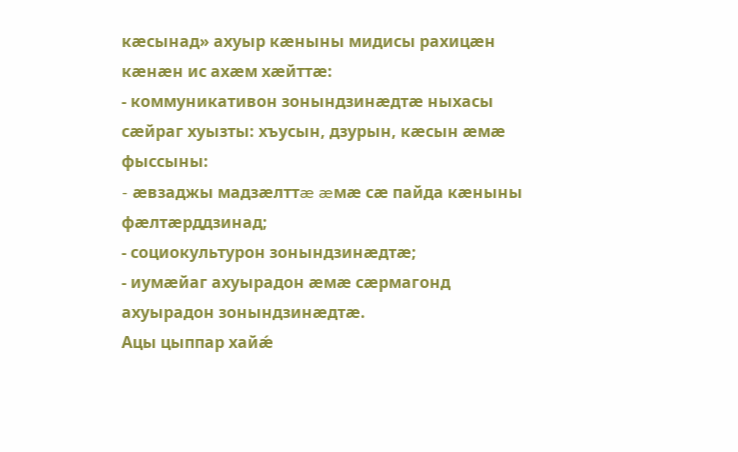кæсынад» ахуыр кæныны мидисы рахицæн кæнæн ис ахæм хæйттæ:
- коммуникативон зонындзинæдтæ ныхасы сæйраг хуызты: хъусын, дзурын, кæсын æмæ фыссыны:
- æвзаджы мадзæлттæ æмæ сæ пайда кæныны фæлтæрддзинад;
- социокультурон зонындзинæдтæ;
- иумæйаг ахуырадон æмæ сæрмагонд ахуырадон зонындзинæдтæ.
Ацы цыппар хайǽ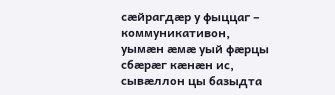сæйрагдæр у фыццаг – коммуникативон, уымæн æмæ уый фæрцы сбæрæг кæнæн ис, сывæллон цы базыдта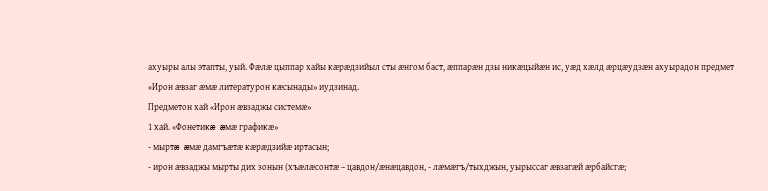ахуыры алы этапты, уый. Фæлæ цыппар хайы кæрæдзийыл сты æнгом баст, æппарæн дзы никæцыйæн ис, уæд хæлд æрцæудзæн ахуырадон предмет «Ирон æвзаг æмæ литературон кæсынады» иудзинад.
Предметон хай «Ирон æвзаджы системæ»
1 хай. «Фонетикæ æмæ графикæ»
- мыртæ æмæ дамгъæтæ кæрæдзийæ иртасын;
- ирон æвзаджы мырты дих зонын (хъæлæсонтæ – цавдон/æнæцавдон, - лæмæгъ/тыхджын, уырыссаг æвзагæй æрбайсгæ;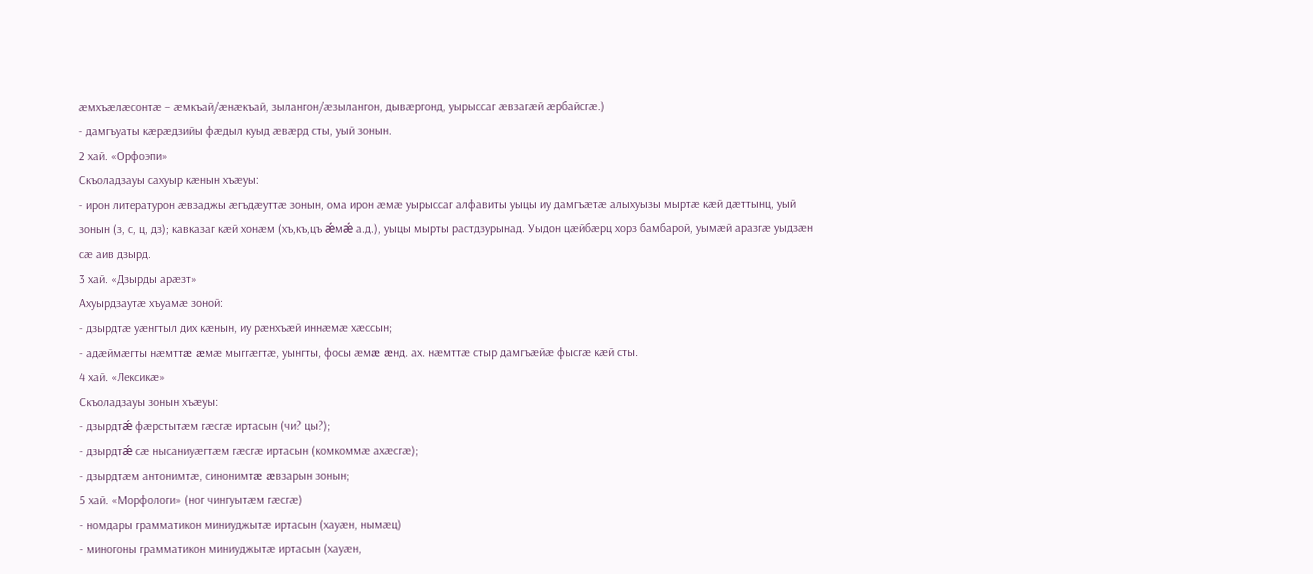æмхъæлæсонтæ – æмкъай/æнæкъай, зылангон/æзылангон, дывæргонд, уырыссаг æвзагæй æрбайсгæ.)
- дамгъуаты кæрæдзийы фæдыл куыд æвæрд сты, уый зонын.
2 хай. «Орфоэпи»
Скъоладзауы сахуыр кæнын хъæуы:
- ирон литературон æвзаджы æгъдæуттæ зонын, ома ирон æмæ уырыссаг алфавиты уыцы иу дамгъæтæ алыхуызы мыртæ кæй дæттынц, уый зонын (з, с, ц, дз); кавказаг кæй хонæм (хъ,къ,цъ ǽмǽ а.д.), уыцы мырты растдзурынад. Уыдон цæйбæрц хорз бамбарой, уымæй аразгæ уыдзæн сæ аив дзырд.
3 хай. «Дзырды арæзт»
Ахуырдзаутæ хъуамæ зоной:
- дзырдтæ уæнгтыл дих кæнын, иу рæнхъæй иннæмæ хæссын;
- адæймæгты нæмттæ æмæ мыггæгтæ, уынгты, фосы æмæ æнд. ах. нæмттæ стыр дамгъæйæ фысгæ кæй сты.
4 хай. «Лексикæ»
Скъоладзауы зонын хъæуы:
- дзырдтǽ фæрстытæм гæсгæ иртасын (чи? цы?);
- дзырдтǽ сæ нысаниуæгтæм гæсгæ иртасын (комкоммæ ахæсгæ);
- дзырдтæм антонимтæ, синонимтæ æвзарын зонын;
5 хай. «Морфологи» (ног чингуытæм гæсгæ)
- номдары грамматикон миниуджытæ иртасын (хауæн, нымæц)
- миногоны грамматикон миниуджытæ иртасын (хауæн,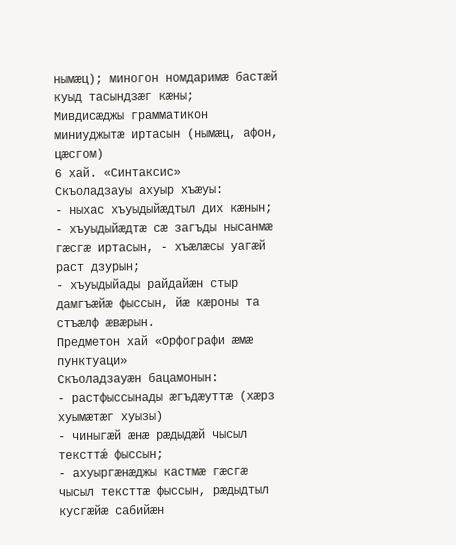нымæц); миногон номдаримæ бастæй куыд тасындзæг кæны;
Мивдисæджы грамматикон миниуджытæ иртасын (нымæц, афон, цæсгом)
6 хай. «Синтаксис»
Скъоладзауы ахуыр хъæуы:
- ныхас хъуыдыйæдтыл дих кæнын;
- хъуыдыйæдтæ сæ загъды нысанмæ гæсгæ иртасын, - хъæлæсы уагæй раст дзурын;
- хъуыдыйады райдайæн стыр дамгъæйæ фыссын, йæ кæроны та стъæлф æвæрын.
Предметон хай «Орфографи æмæ пунктуаци»
Скъоладзауæн бацамонын:
- растфыссынады æгъдæуттæ (хæрз хуымæтæг хуызы)
- чиныгæй æнæ рæдыдæй чысыл тексттǽ фыссын;
- ахуыргæнæджы кастмæ гæсгæ чысыл тексттæ фыссын, рæдыдтыл кусгæйæ сабийæн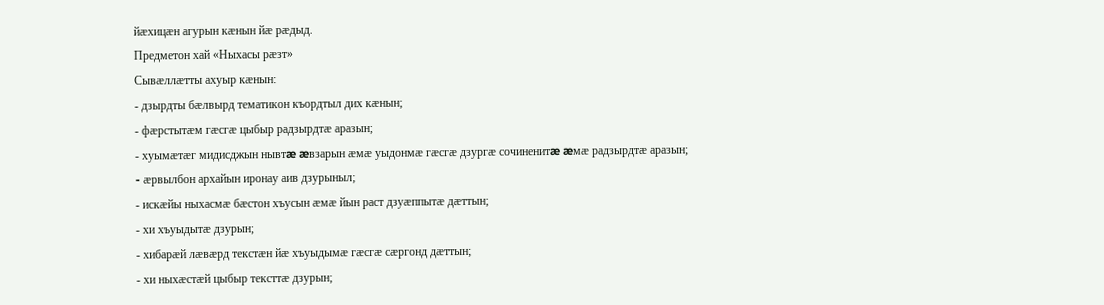йæхицæн агурын кæнын йæ рæдыд.
Предметон хай «Ныхасы рæзт»
Сывæллæтты ахуыр кæнын:
- дзырдты бæлвырд тематикон къордтыл дих кæнын;
- фæрстытæм гæсгæ цыбыр радзырдтæ аразын;
- хуымæтæг мидисджын нывтæ æвзарын æмæ уыдонмæ гæсгæ дзургæ сочиненитæ æмæ радзырдтæ аразын;
- æрвылбон архайын иронау аив дзурыныл;
- искæйы ныхасмæ бæстон хъусын æмæ йын раст дзуæппытæ дæттын;
- хи хъуыдытæ дзурын;
- хибарæй лæвæрд текстæн йæ хъуыдымæ гæсгæ сæргонд дæттын;
- хи ныхæстæй цыбыр тексттæ дзурын;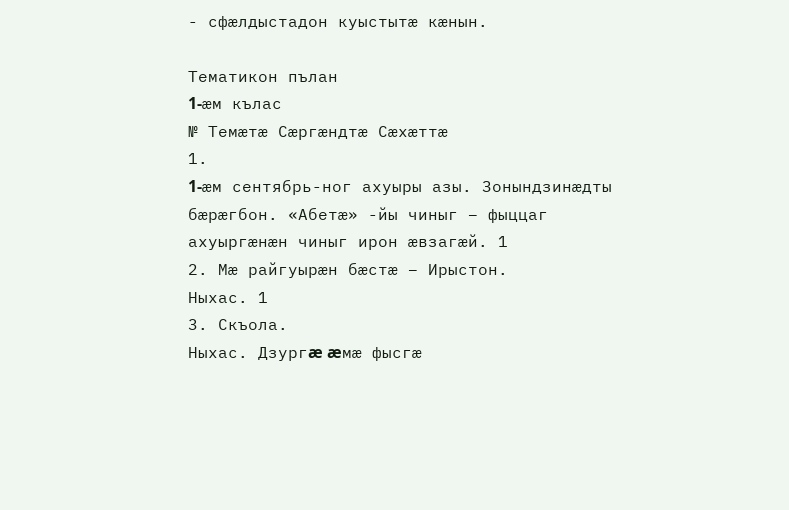- сфæлдыстадон куыстытæ кæнын.

Тематикон пълан
1-æм кълас
№ Темæтæ Сæргæндтæ Сæхæттæ
1.
1-æм сентябрь-ног ахуыры азы. Зонындзинæдты бæрæгбон. «Абетæ» -йы чиныг – фыццаг ахуыргæнæн чиныг ирон æвзагæй. 1
2. Мæ райгуырæн бæстæ – Ирыстон.
Ныхас. 1
3. Скъола.
Ныхас. Дзургæ æмæ фысгæ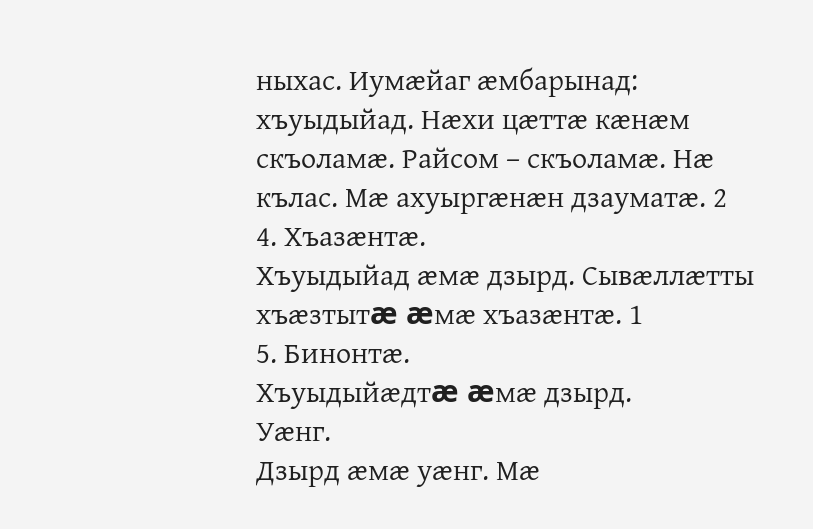ныхас. Иумæйаг æмбарынад: хъуыдыйад. Нæхи цæттæ кæнæм скъоламæ. Райсом – скъоламæ. Нæ кълас. Мæ ахуыргæнæн дзауматæ. 2
4. Хъазæнтæ.
Хъуыдыйад æмæ дзырд. Сывæллæтты хъæзтытæ æмæ хъазæнтæ. 1
5. Бинонтæ.
Хъуыдыйæдтæ æмæ дзырд.
Уæнг.
Дзырд æмæ уæнг. Мæ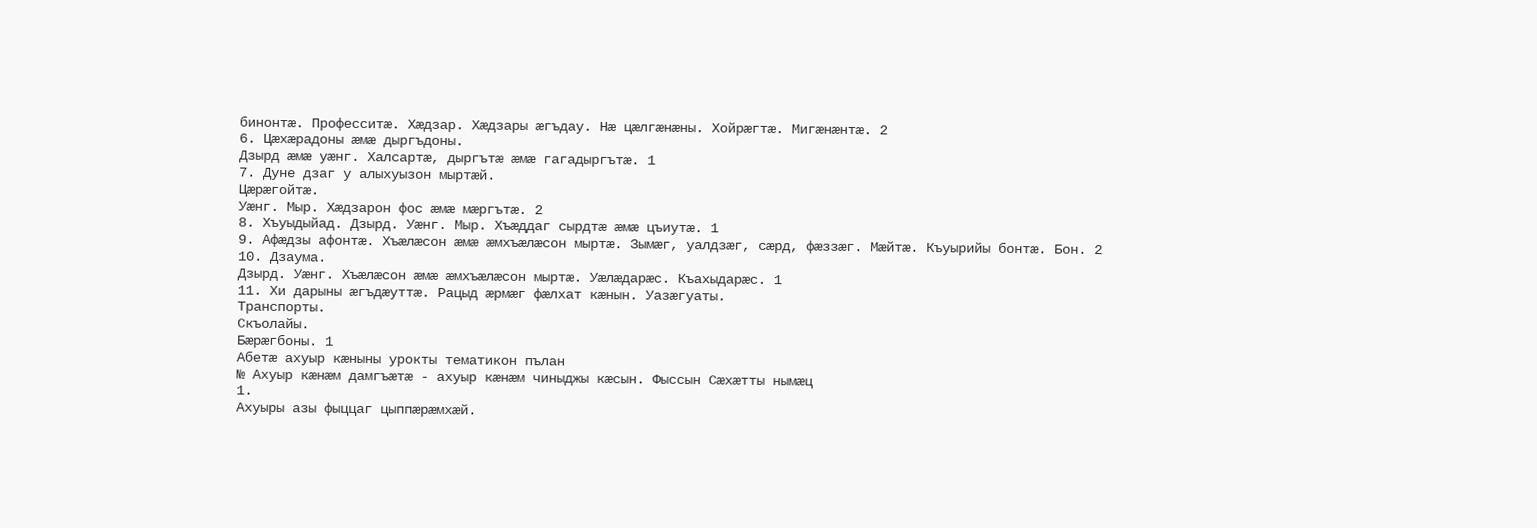бинонтæ. Професситæ. Хæдзар. Хæдзары æгъдау. Нæ цæлгæнæны. Хойрæгтæ. Мигæнæнтæ. 2
6. Цæхæрадоны æмæ дыргъдоны.
Дзырд æмæ уæнг. Халсартæ, дыргътæ æмæ гагадыргътæ. 1
7. Дуне дзаг у алыхуызон мыртæй.
Цæрæгойтæ.
Уæнг. Мыр. Хæдзарон фос æмæ мæргътæ. 2
8. Хъуыдыйад. Дзырд. Уæнг. Мыр. Хъæддаг сырдтæ æмæ цъиутæ. 1
9. Афæдзы афонтæ. Хъæлæсон æмæ æмхъæлæсон мыртæ. Зымæг, уалдзæг, сæрд, фæззæг. Мæйтæ. Къуырийы бонтæ. Бон. 2
10. Дзаума.
Дзырд. Уæнг. Хъæлæсон æмæ æмхъæлæсон мыртæ. Уæлæдарæс. Къахыдарæс. 1
11. Хи дарыны æгъдæуттæ. Рацыд æрмæг фæлхат кæнын. Уазæгуаты.
Транспорты.
Скъолайы.
Бæрæгбоны. 1
Абетæ ахуыр кæныны урокты тематикон пълан
№ Ахуыр кæнæм дамгъæтæ - ахуыр кæнæм чиныджы кæсын. Фыссын Сæхæтты нымæц
1.
Ахуыры азы фыццаг цыппæрæмхæй.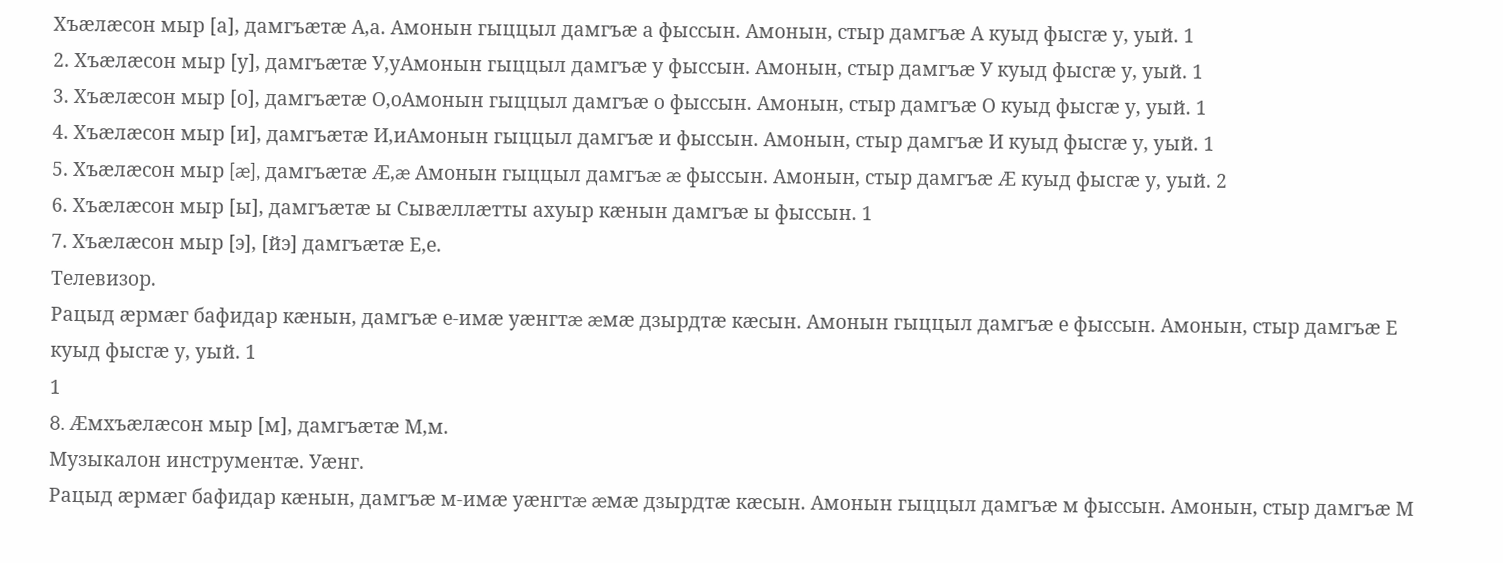Хъæлæсон мыр [а], дамгъæтæ А,а. Амонын гыццыл дамгъæ а фыссын. Амонын, стыр дамгъæ А куыд фысгæ у, уый. 1
2. Хъæлæсон мыр [у], дамгъæтæ У,уАмонын гыццыл дамгъæ у фыссын. Амонын, стыр дамгъæ У куыд фысгæ у, уый. 1
3. Хъæлæсон мыр [о], дамгъæтæ О,оАмонын гыццыл дамгъæ о фыссын. Амонын, стыр дамгъæ О куыд фысгæ у, уый. 1
4. Хъæлæсон мыр [и], дамгъæтæ И,иАмонын гыццыл дамгъæ и фыссын. Амонын, стыр дамгъæ И куыд фысгæ у, уый. 1
5. Хъæлæсон мыр [æ], дамгъæтæ Ӕ,æ Амонын гыццыл дамгъæ æ фыссын. Амонын, стыр дамгъæ Ӕ куыд фысгæ у, уый. 2
6. Хъæлæсон мыр [ы], дамгъæтæ ы Сывæллæтты ахуыр кæнын дамгъæ ы фыссын. 1
7. Хъæлæсон мыр [э], [йэ] дамгъæтæ Е,е.
Телевизор.
Рацыд æрмæг бафидар кæнын, дамгъæ е-имæ уæнгтæ æмæ дзырдтæ кæсын. Амонын гыццыл дамгъæ е фыссын. Амонын, стыр дамгъæ Е куыд фысгæ у, уый. 1
1
8. Æмхъæлæсон мыр [м], дамгъæтæ М,м.
Музыкалон инструментæ. Уæнг.
Рацыд æрмæг бафидар кæнын, дамгъæ м-имæ уæнгтæ æмæ дзырдтæ кæсын. Амонын гыццыл дамгъæ м фыссын. Амонын, стыр дамгъæ М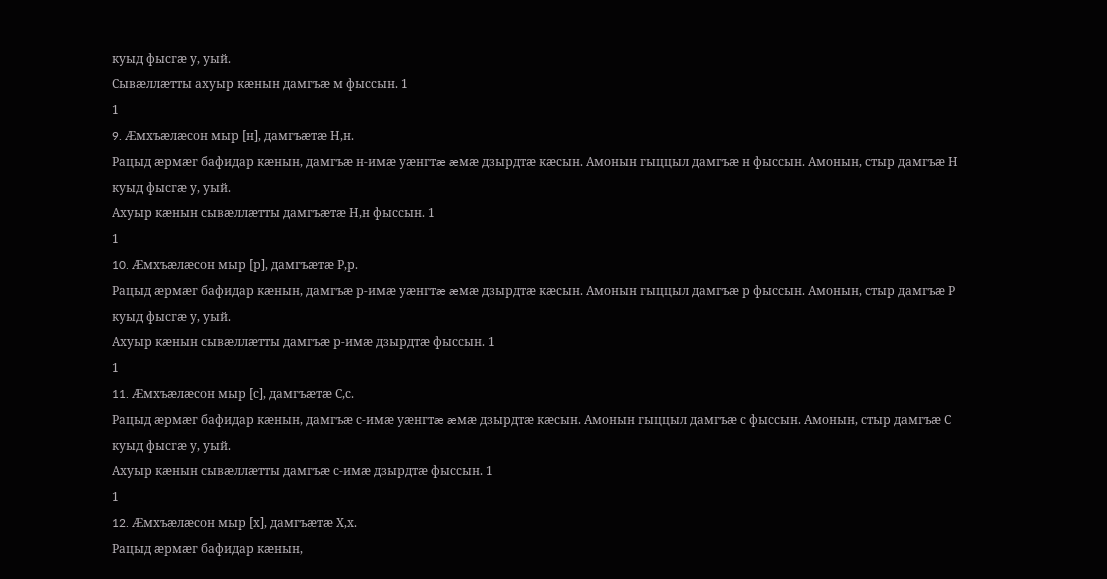куыд фысгæ у, уый.
Сывæллæтты ахуыр кæнын дамгъæ м фыссын. 1
1
9. Æмхъæлæсон мыр [н], дамгъæтæ Н,н.
Рацыд æрмæг бафидар кæнын, дамгъæ н-имæ уæнгтæ æмæ дзырдтæ кæсын. Амонын гыццыл дамгъæ н фыссын. Амонын, стыр дамгъæ Н куыд фысгæ у, уый.
Ахуыр кæнын сывæллæтты дамгъæтæ Н,н фыссын. 1
1
10. Æмхъæлæсон мыр [р], дамгъæтæ Р,р.
Рацыд æрмæг бафидар кæнын, дамгъæ р-имæ уæнгтæ æмæ дзырдтæ кæсын. Амонын гыццыл дамгъæ р фыссын. Амонын, стыр дамгъæ Р куыд фысгæ у, уый.
Ахуыр кæнын сывæллæтты дамгъæ р-имæ дзырдтæ фыссын. 1
1
11. Æмхъæлæсон мыр [с], дамгъæтæ С,с.
Рацыд æрмæг бафидар кæнын, дамгъæ с-имæ уæнгтæ æмæ дзырдтæ кæсын. Амонын гыццыл дамгъæ с фыссын. Амонын, стыр дамгъæ С куыд фысгæ у, уый.
Ахуыр кæнын сывæллæтты дамгъæ с-имæ дзырдтæ фыссын. 1
1
12. Æмхъæлæсон мыр [х], дамгъæтæ Х,х.
Рацыд æрмæг бафидар кæнын,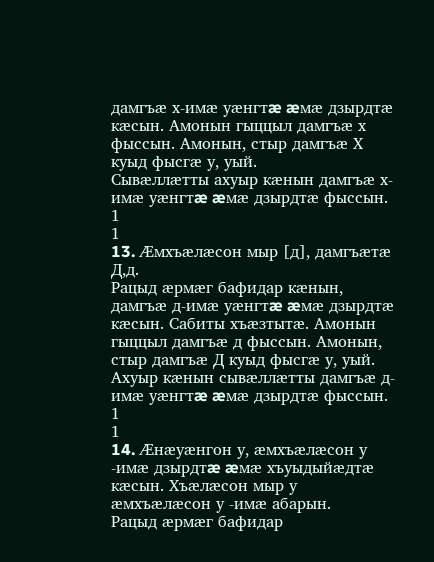дамгъæ х-имæ уæнгтæ æмæ дзырдтæ кæсын. Амонын гыццыл дамгъæ х фыссын. Амонын, стыр дамгъæ Х куыд фысгæ у, уый.
Сывæллæтты ахуыр кæнын дамгъæ х-имæ уæнгтæ æмæ дзырдтæ фыссын. 1
1
13. Æмхъæлæсон мыр [д], дамгъæтæ Д,д.
Рацыд æрмæг бафидар кæнын, дамгъæ д-имæ уæнгтæ æмæ дзырдтæ кæсын. Сабиты хъæзтытæ. Амонын гыццыл дамгъæ д фыссын. Амонын, стыр дамгъæ Д куыд фысгæ у, уый.
Ахуыр кæнын сывæллæтты дамгъæ д-имæ уæнгтæ æмæ дзырдтæ фыссын. 1
1
14. Æнæуæнгон у, æмхъæлæсон у -имæ дзырдтæ æмæ хъуыдыйæдтæ кæсын. Хъæлæсон мыр у æмхъæлæсон у -имæ абарын.
Рацыд æрмæг бафидар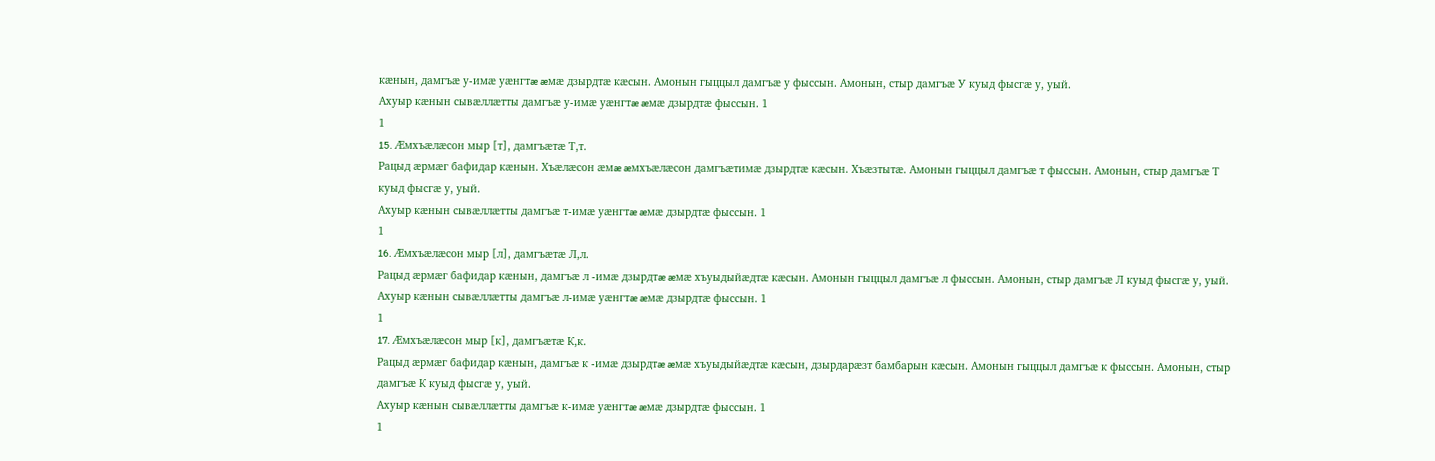кæнын, дамгъæ у-имæ уæнгтæ æмæ дзырдтæ кæсын. Амонын гыццыл дамгъæ у фыссын. Амонын, стыр дамгъæ У куыд фысгæ у, уый.
Ахуыр кæнын сывæллæтты дамгъæ у-имæ уæнгтæ æмæ дзырдтæ фыссын. 1
1
15. Æмхъæлæсон мыр [т], дамгъæтæ Т,т.
Рацыд æрмæг бафидар кæнын. Хъæлæсон æмæ æмхъæлæсон дамгъæтимæ дзырдтæ кæсын. Хъæзтытæ. Амонын гыццыл дамгъæ т фыссын. Амонын, стыр дамгъæ Т куыд фысгæ у, уый.
Ахуыр кæнын сывæллæтты дамгъæ т-имæ уæнгтæ æмæ дзырдтæ фыссын. 1
1
16. Æмхъæлæсон мыр [л], дамгъæтæ Л,л.
Рацыд æрмæг бафидар кæнын, дамгъæ л -имæ дзырдтæ æмæ хъуыдыйæдтæ кæсын. Амонын гыццыл дамгъæ л фыссын. Амонын, стыр дамгъæ Л куыд фысгæ у, уый.
Ахуыр кæнын сывæллæтты дамгъæ л-имæ уæнгтæ æмæ дзырдтæ фыссын. 1
1
17. Æмхъæлæсон мыр [к], дамгъæтæ К,к.
Рацыд æрмæг бафидар кæнын, дамгъæ к -имæ дзырдтæ æмæ хъуыдыйæдтæ кæсын, дзырдарæзт бамбарын кæсын. Амонын гыццыл дамгъæ к фыссын. Амонын, стыр дамгъæ К куыд фысгæ у, уый.
Ахуыр кæнын сывæллæтты дамгъæ к-имæ уæнгтæ æмæ дзырдтæ фыссын. 1
1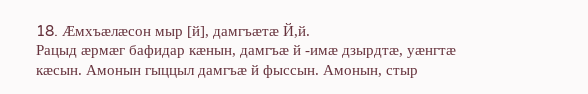18. Æмхъæлæсон мыр [й], дамгъæтæ Й,й.
Рацыд æрмæг бафидар кæнын, дамгъæ й -имæ дзырдтæ, уæнгтæ кæсын. Амонын гыццыл дамгъæ й фыссын. Амонын, стыр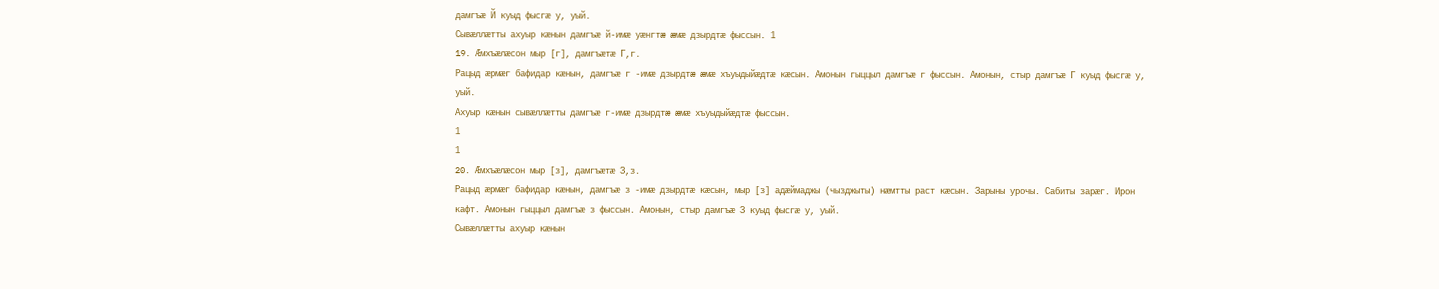дамгъæ Й куыд фысгæ у, уый.
Сывæллæтты ахуыр кæнын дамгъæ й-имæ уæнгтæ æмæ дзырдтæ фыссын. 1
19. Æмхъæлæсон мыр [г], дамгъæтæ Г,г.
Рацыд æрмæг бафидар кæнын, дамгъæ г -имæ дзырдтæ æмæ хъуыдыйæдтæ кæсын. Амонын гыццыл дамгъæ г фыссын. Амонын, стыр дамгъæ Г куыд фысгæ у, уый.
Ахуыр кæнын сывæллæтты дамгъæ г-имæ дзырдтæ æмæ хъуыдыйæдтæ фыссын.
1
1
20. Æмхъæлæсон мыр [з], дамгъæтæ З,з.
Рацыд æрмæг бафидар кæнын, дамгъæ з -имæ дзырдтæ кæсын, мыр [з] адæймаджы (чызджыты) нæмтты раст кæсын. Зарыны урочы. Сабиты зарæг. Ирон кафт. Амонын гыццыл дамгъæ з фыссын. Амонын, стыр дамгъæ З куыд фысгæ у, уый.
Сывæллæтты ахуыр кæнын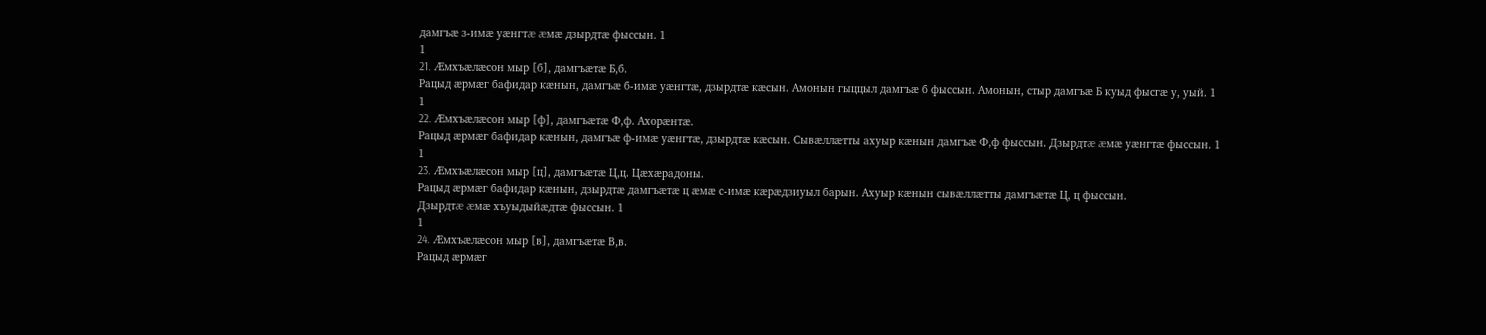дамгъæ з-имæ уæнгтæ æмæ дзырдтæ фыссын. 1
1
21. Æмхъæлæсон мыр [б], дамгъæтæ Б,б.
Рацыд æрмæг бафидар кæнын, дамгъæ б-имæ уæнгтæ, дзырдтæ кæсын. Амонын гыццыл дамгъæ б фыссын. Амонын, стыр дамгъæ Б куыд фысгæ у, уый. 1
1
22. Æмхъæлæсон мыр [ф], дамгъæтæ Ф,ф. Ахорæнтæ.
Рацыд æрмæг бафидар кæнын, дамгъæ ф-имæ уæнгтæ, дзырдтæ кæсын. Сывæллæтты ахуыр кæнын дамгъæ Ф,ф фыссын. Дзырдтæ æмæ уæнгтæ фыссын. 1
1
23. Æмхъæлæсон мыр [ц], дамгъæтæ Ц,ц. Цæхæрадоны.
Рацыд æрмæг бафидар кæнын, дзырдтæ дамгъæтæ ц æмæ с-имæ кæрæдзиуыл барын. Ахуыр кæнын сывæллæтты дамгъæтæ Ц, ц фыссын.
Дзырдтæ æмæ хъуыдыйæдтæ фыссын. 1
1
24. Æмхъæлæсон мыр [в], дамгъæтæ В,в.
Рацыд æрмæг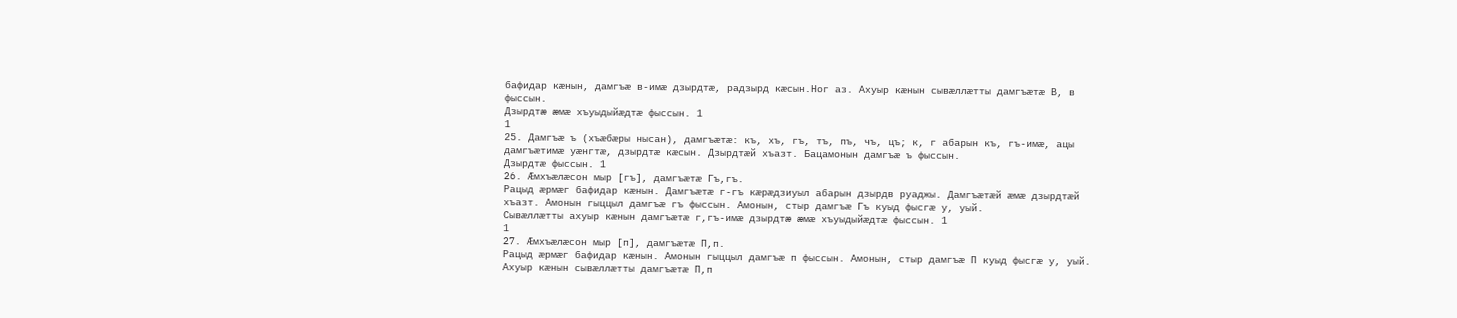бафидар кæнын, дамгъæ в-имæ дзырдтæ, радзырд кæсын.Ног аз. Ахуыр кæнын сывæллæтты дамгъæтæ В, в фыссын.
Дзырдтæ æмæ хъуыдыйæдтæ фыссын. 1
1
25. Дамгъæ ъ (хъæбæры нысан), дамгъæтæ: къ, хъ, гъ, тъ, пъ, чъ, цъ; к, г абарын къ, гъ-имæ, ацы дамгъæтимæ уæнгтæ, дзырдтæ кæсын. Дзырдтæй хъазт. Бацамонын дамгъæ ъ фыссын.
Дзырдтæ фыссын. 1
26. Æмхъæлæсон мыр [гъ], дамгъæтæ Гъ,гъ.
Рацыд æрмæг бафидар кæнын. Дамгъæтæ г-гъ кæрæдзиуыл абарын дзырдв руаджы. Дамгъæтæй æмæ дзырдтæй хъазт. Амонын гыццыл дамгъæ гъ фыссын. Амонын, стыр дамгъæ Гъ куыд фысгæ у, уый.
Сывæллæтты ахуыр кæнын дамгъæтæ г,гъ-имæ дзырдтæ æмæ хъуыдыйæдтæ фыссын. 1
1
27. Æмхъæлæсон мыр [п], дамгъæтæ П,п.
Рацыд æрмæг бафидар кæнын. Амонын гыццыл дамгъæ п фыссын. Амонын, стыр дамгъæ П куыд фысгæ у, уый.
Ахуыр кæнын сывæллæтты дамгъæтæ П,п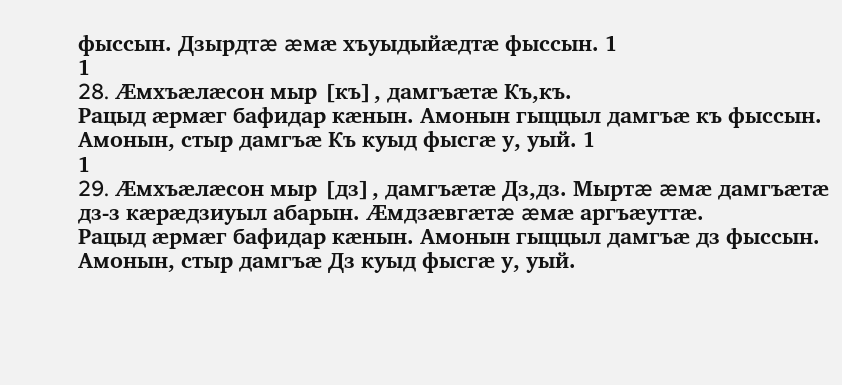фыссын. Дзырдтæ æмæ хъуыдыйæдтæ фыссын. 1
1
28. Æмхъæлæсон мыр [къ], дамгъæтæ Къ,къ.
Рацыд æрмæг бафидар кæнын. Амонын гыццыл дамгъæ къ фыссын. Амонын, стыр дамгъæ Къ куыд фысгæ у, уый. 1
1
29. Æмхъæлæсон мыр [дз], дамгъæтæ Дз,дз. Мыртæ æмæ дамгъæтæ дз-з кæрæдзиуыл абарын. Æмдзæвгæтæ æмæ аргъæуттæ.
Рацыд æрмæг бафидар кæнын. Амонын гыццыл дамгъæ дз фыссын. Амонын, стыр дамгъæ Дз куыд фысгæ у, уый.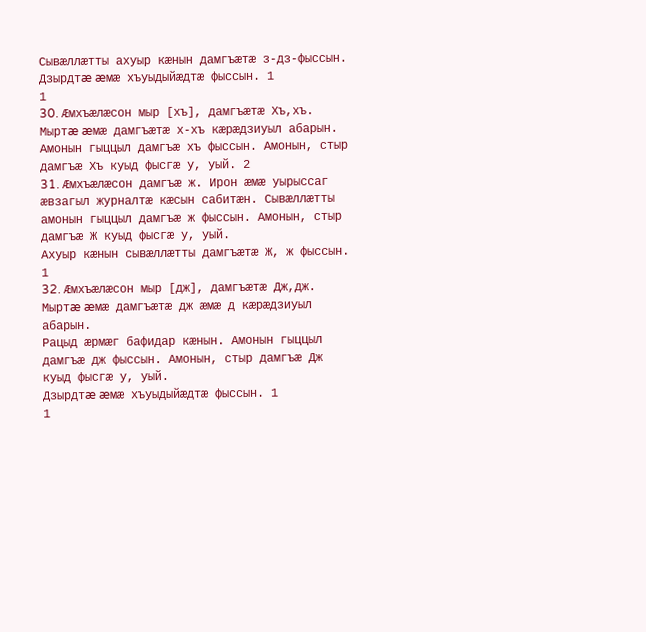Сывæллæтты ахуыр кæнын дамгъæтæ з-дз-фыссын. Дзырдтæ æмæ хъуыдыйæдтæ фыссын. 1
1
30. Æмхъæлæсон мыр [хъ], дамгъæтæ Хъ,хъ. Мыртæ æмæ дамгъæтæ х-хъ кæрæдзиуыл абарын. Амонын гыццыл дамгъæ хъ фыссын. Амонын, стыр дамгъæ Хъ куыд фысгæ у, уый. 2
31. Æмхъæлæсон дамгъæ ж. Ирон æмæ уырыссаг æвзагыл журналтæ кæсын сабитæн. Сывæллæтты амонын гыццыл дамгъæ ж фыссын. Амонын, стыр дамгъæ Ж куыд фысгæ у, уый.
Ахуыр кæнын сывæллæтты дамгъæтæ Ж, ж фыссын. 1
32. Æмхъæлæсон мыр [дж], дамгъæтæ Дж,дж. Мыртæ æмæ дамгъæтæ дж æмæ д кæрæдзиуыл абарын.
Рацыд æрмæг бафидар кæнын. Амонын гыццыл дамгъæ дж фыссын. Амонын, стыр дамгъæ Дж куыд фысгæ у, уый.
Дзырдтæ æмæ хъуыдыйæдтæ фыссын. 1
1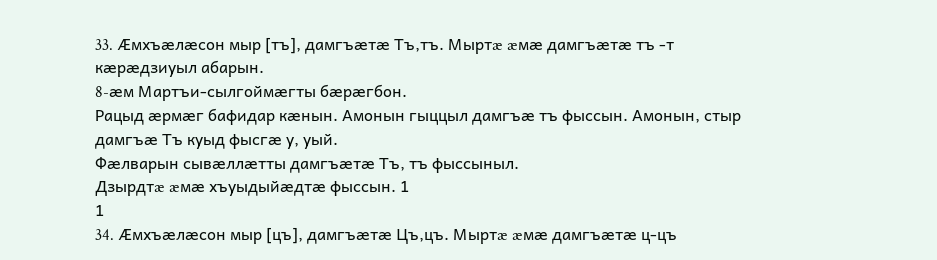33. Æмхъæлæсон мыр [тъ], дамгъæтæ Тъ,тъ. Мыртæ æмæ дамгъæтæ тъ -т кæрæдзиуыл абарын.
8-æм Мартъи-сылгоймæгты бæрæгбон.
Рацыд æрмæг бафидар кæнын. Амонын гыццыл дамгъæ тъ фыссын. Амонын, стыр дамгъæ Тъ куыд фысгæ у, уый.
Фæлварын сывæллæтты дамгъæтæ Тъ, тъ фыссыныл.
Дзырдтæ æмæ хъуыдыйæдтæ фыссын. 1
1
34. Æмхъæлæсон мыр [цъ], дамгъæтæ Цъ,цъ. Мыртæ æмæ дамгъæтæ ц-цъ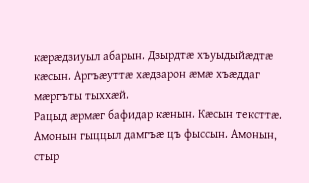кæрæдзиуыл абарын. Дзырдтæ хъуыдыйæдтæ кæсын. Аргъæуттæ хæдзарон æмæ хъæддаг мæргъты тыххæй.
Рацыд æрмæг бафидар кæнын. Кæсын тексттæ. Амонын гыццыл дамгъæ цъ фыссын. Амонын, стыр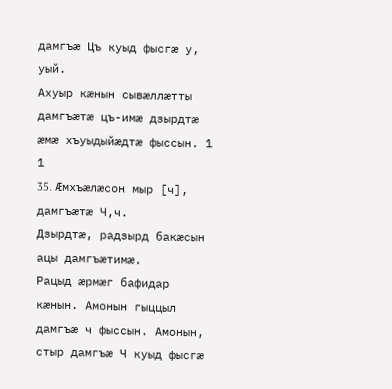дамгъæ Цъ куыд фысгæ у, уый.
Ахуыр кæнын сывæллæтты дамгъæтæ цъ-имæ дзырдтæ æмæ хъуыдыйæдтæ фыссын. 1
1
35. Æмхъæлæсон мыр [ч], дамгъæтæ Ч,ч.
Дзырдтæ, радзырд бакæсын ацы дамгъæтимæ.
Рацыд æрмæг бафидар кæнын. Амонын гыццыл дамгъæ ч фыссын. Амонын, стыр дамгъæ Ч куыд фысгæ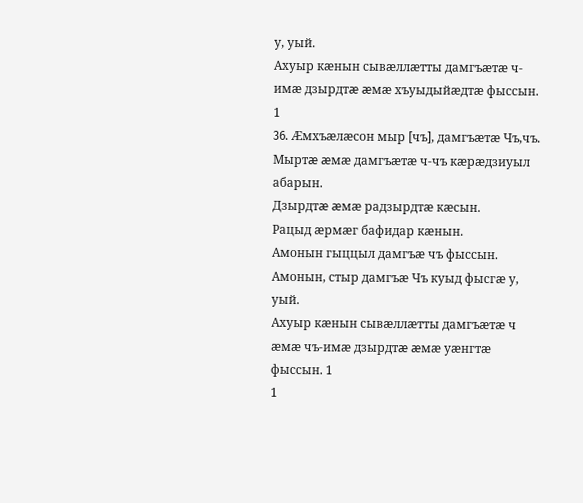у, уый.
Ахуыр кæнын сывæллæтты дамгъæтæ ч-имæ дзырдтæ æмæ хъуыдыйæдтæ фыссын. 1
36. Æмхъæлæсон мыр [чъ], дамгъæтæ Чъ,чъ.
Мыртæ æмæ дамгъæтæ ч-чъ кæрæдзиуыл абарын.
Дзырдтæ æмæ радзырдтæ кæсын.
Рацыд æрмæг бафидар кæнын.
Амонын гыццыл дамгъæ чъ фыссын. Амонын, стыр дамгъæ Чъ куыд фысгæ у, уый.
Ахуыр кæнын сывæллæтты дамгъæтæ ч æмæ чъ-имæ дзырдтæ æмæ уæнгтæ фыссын. 1
1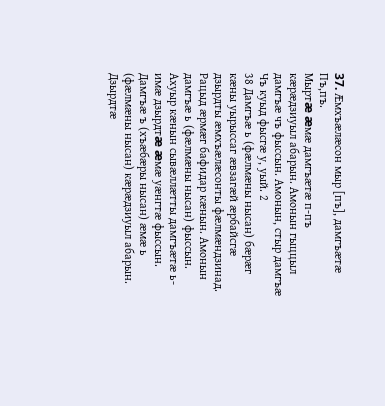37. Æмхъæлæсон мыр [пъ], дамгъæтæ Пъ,пъ.
Мыртæ æмæ дамгъæтæ п-пъ кæрæдзиуыл абарын. Амонын гыццыл дамгъæ чъ фыссын. Амонын, стыр дамгъæ Чъ куыд фысгæ у, уый. 2
38 Дамгъæ ь (фæлмæны нысан) бæрæг кæны уырыссаг æвзагæй æрбайсгæ дзырдты æмхъæлæсонты фæлмæндзинад.
Рацыд æрмæг бафидар кæнын. Амонын дамгъæ ь (фæлмæны нысан) фыссын. Ахуыр кæнын сывæллæтты дамгъæтæ ь-имæ дзырдтæ æмæ уæнгтæ фыссын.
Дамгъæ ъ (хъæбæры нысан) æмæ ь (фæлмæны нысан) кæрæдзиуыл абарын. Дзырдтæ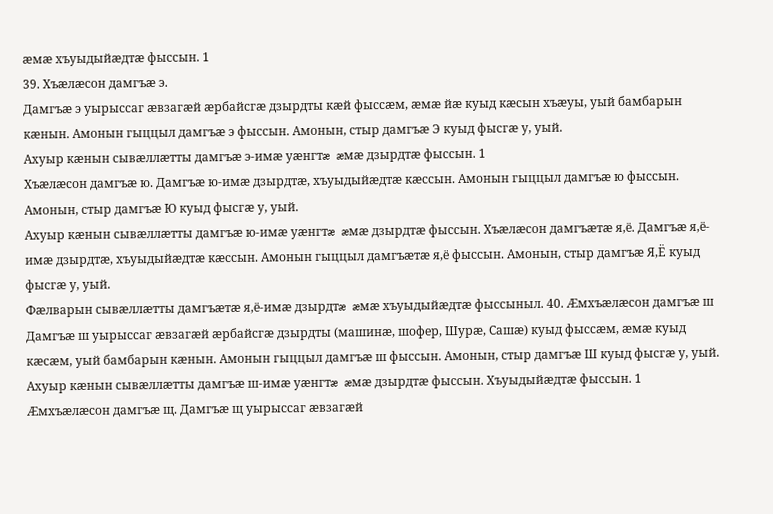æмæ хъуыдыйæдтæ фыссын. 1
39. Хъæлæсон дамгъæ э.
Дамгъæ э уырыссаг æвзагæй æрбайсгæ дзырдты кæй фыссæм, æмæ йæ куыд кæсын хъæуы, уый бамбарын кæнын. Амонын гыццыл дамгъæ э фыссын. Амонын, стыр дамгъæ Э куыд фысгæ у, уый.
Ахуыр кæнын сывæллæтты дамгъæ э-имæ уæнгтæ æмæ дзырдтæ фыссын. 1
Хъæлæсон дамгъæ ю. Дамгъæ ю-имæ дзырдтæ, хъуыдыйæдтæ кæссын. Амонын гыццыл дамгъæ ю фыссын. Амонын, стыр дамгъæ Ю куыд фысгæ у, уый.
Ахуыр кæнын сывæллæтты дамгъæ ю-имæ уæнгтæ æмæ дзырдтæ фыссын. Хъæлæсон дамгъæтæ я,ё. Дамгъæ я,ё-имæ дзырдтæ, хъуыдыйæдтæ кæссын. Амонын гыццыл дамгъæтæ я,ё фыссын. Амонын, стыр дамгъæ Я,Ё куыд фысгæ у, уый.
Фæлварын сывæллæтты дамгъæтæ я,ё-имæ дзырдтæ æмæ хъуыдыйæдтæ фыссыныл. 40. Æмхъæлæсон дамгъæ ш Дамгъæ ш уырыссаг æвзагæй æрбайсгæ дзырдты (машинæ, шофер, Шурæ, Сашæ) куыд фыссæм, æмæ куыд кæсæм, уый бамбарын кæнын. Амонын гыццыл дамгъæ ш фыссын. Амонын, стыр дамгъæ Ш куыд фысгæ у, уый.
Ахуыр кæнын сывæллæтты дамгъæ ш-имæ уæнгтæ æмæ дзырдтæ фыссын. Хъуыдыйæдтæ фыссын. 1
Æмхъæлæсон дамгъæ щ. Дамгъæ щ уырыссаг æвзагæй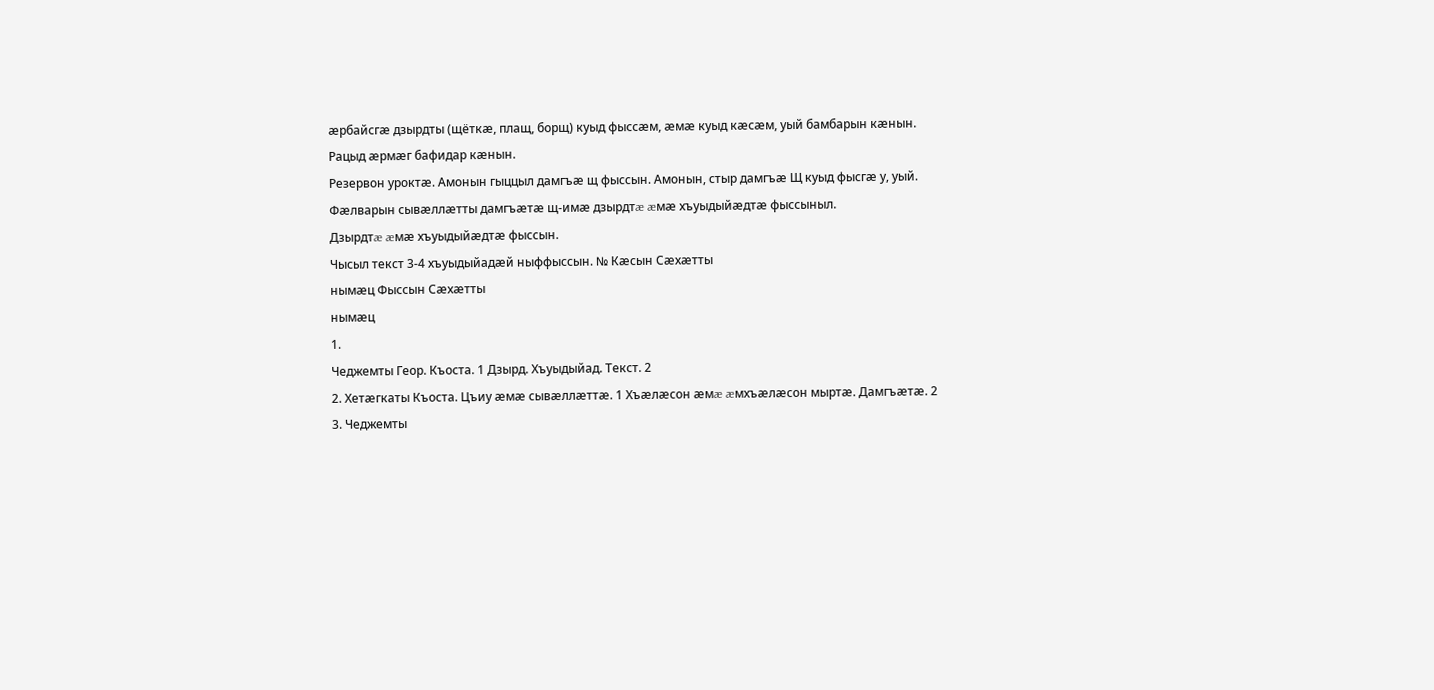æрбайсгæ дзырдты (щёткæ, плащ, борщ) куыд фыссæм, æмæ куыд кæсæм, уый бамбарын кæнын.
Рацыд æрмæг бафидар кæнын.
Резервон уроктæ. Амонын гыццыл дамгъæ щ фыссын. Амонын, стыр дамгъæ Щ куыд фысгæ у, уый.
Фæлварын сывæллæтты дамгъæтæ щ-имæ дзырдтæ æмæ хъуыдыйæдтæ фыссыныл.
Дзырдтæ æмæ хъуыдыйæдтæ фыссын.
Чысыл текст 3-4 хъуыдыйадæй ныффыссын. № Кæсын Сæхæтты
нымæц Фыссын Сæхæтты
нымæц
1.
Чеджемты Геор. Къоста. 1 Дзырд. Хъуыдыйад. Текст. 2
2. Хетæгкаты Къоста. Цъиу æмæ сывæллæттæ. 1 Хъæлæсон æмæ æмхъæлæсон мыртæ. Дамгъæтæ. 2
3. Чеджемты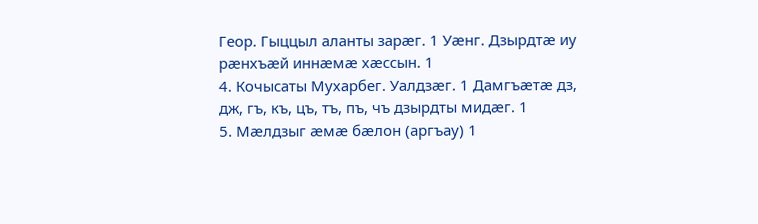Геор. Гыццыл аланты зарæг. 1 Уæнг. Дзырдтæ иу рæнхъæй иннæмæ хæссын. 1
4. Кочысаты Мухарбег. Уалдзæг. 1 Дамгъæтæ дз, дж, гъ, къ, цъ, тъ, пъ, чъ дзырдты мидæг. 1
5. Мæлдзыг æмæ бæлон (аргъау) 1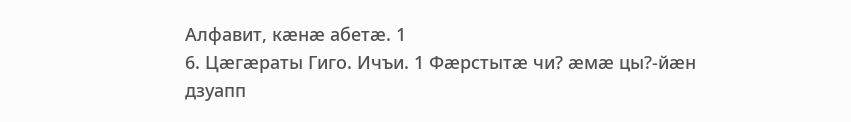Алфавит, кæнæ абетæ. 1
6. Цæгæраты Гиго. Ичъи. 1 Фæрстытæ чи? æмæ цы?-йæн дзуапп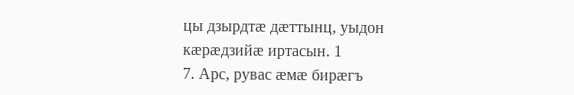цы дзырдтæ дæттынц, уыдон кæрæдзийæ иртасын. 1
7. Арс, рувас æмæ бирæгъ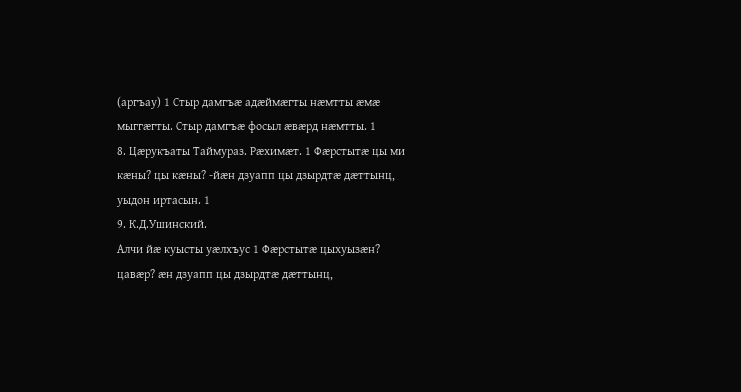(аргъау) 1 Стыр дамгъæ адæймæгты нæмтты æмæ мыггæгты. Стыр дамгъæ фосыл æвæрд нæмтты. 1
8. Цæрукъаты Таймураз. Рæхимæт. 1 Фæрстытæ цы ми кæны? цы кæны? -йæн дзуапп цы дзырдтæ дæттынц, уыдон иртасын. 1
9. К.Д.Ушинский.
Алчи йæ куысты уæлхъус 1 Фæрстытæ цыхуызæн? цавæр? æн дзуапп цы дзырдтæ дæттынц,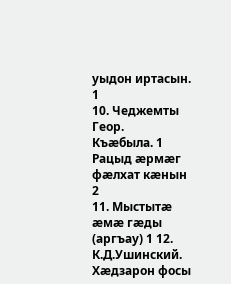уыдон иртасын. 1
10. Чеджемты Геор.
Къæбыла. 1 Рацыд æрмæг фæлхат кæнын 2
11. Мыстытæ æмæ гæды (аргъау) 1 12. К.Д.Ушинский.
Хæдзарон фосы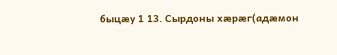быцæу 1 13. Сырдоны хæрæг(адæмон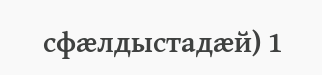сфæлдыстадæй) 1